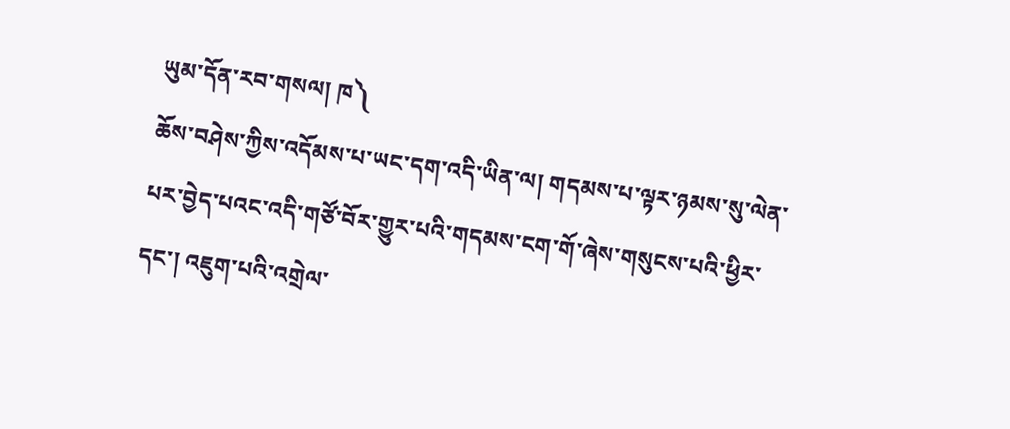ཡུམ་དོན་རབ་གསལ། ཁ༽
ཆོས་བཤེས་ཀྱིས་འདོམས་པ་ཡང་དག་འདི་ཡིན་ལ། གདམས་པ་ལྟར་ཉམས་སུ་ལེན་པར་བྱེད་པའང་འདི་གཙོ་བོར་གྱུར་པའི་གདམས་ངག་གོ་ཞེས་གསུངས་པའི་ཕྱིར་དང་། འཇུག་པའི་འགྲེལ་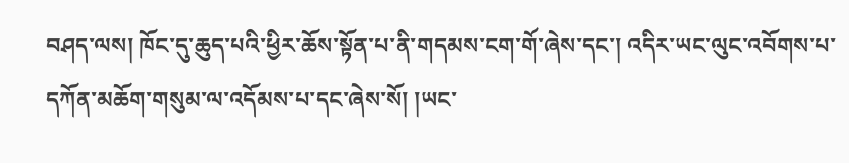བཤད་ལས། ཁོང་དུ་ཆུད་པའི་ཕྱིར་ཆོས་སྟོན་པ་ནི་གདམས་ངག་གོ་ཞེས་དང་། འདིར་ཡང་ལུང་འབོགས་པ་དཀོན་མཆོག་གསུམ་ལ་འདོམས་པ་དང་ཞེས་སོ། །ཡང་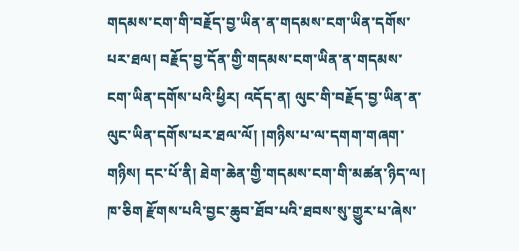གདམས་ངག་གི་བརྗོད་བྱ་ཡིན་ན་གདམས་ངག་ཡིན་དགོས་པར་ཐལ། བརྗོད་བྱ་དོན་གྱི་གདམས་ངག་ཡིན་ན་གདམས་ངག་ཡིན་དགོས་པའི་ཕྱིར། འདོད་ན། ལུང་གི་བརྗོད་བྱ་ཡིན་ན་ལུང་ཡིན་དགོས་པར་ཐལ་ལོ། །གཉིས་པ་ལ་དགག་གཞག་གཉིས། དང་པོ་ནི། ཐེག་ཆེན་གྱི་གདམས་ངག་གི་མཚན་ཉིད་ལ། ཁ་ཅིག རྫོགས་པའི་བྱང་ཆུབ་ཐོབ་པའི་ཐབས་སུ་གྱུར་པ་ཞེས་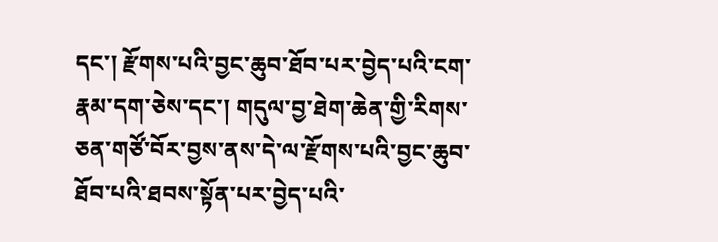དང་། རྫོགས་པའི་བྱང་ཆུབ་ཐོབ་པར་བྱེད་པའི་ངག་རྣམ་དག་ཅེས་དང་། གདུལ་བྱ་ཐེག་ཆེན་གྱི་རིགས་ཅན་གཙོ་བོར་བྱས་ནས་དེ་ལ་རྫོགས་པའི་བྱང་ཆུབ་ཐོབ་པའི་ཐབས་སྟོན་པར་བྱེད་པའི་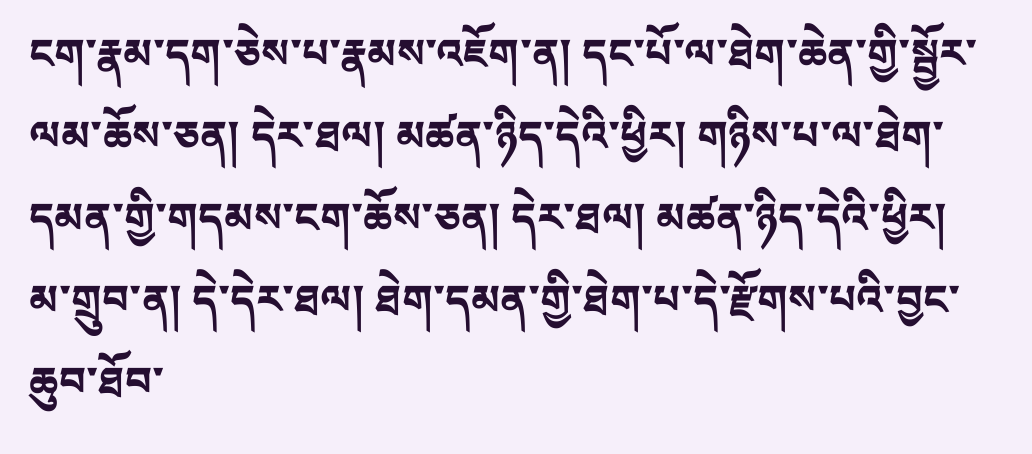ངག་རྣམ་དག་ཅེས་པ་རྣམས་འཇོག་ན། དང་པོ་ལ་ཐེག་ཆེན་གྱི་སྦྱོར་ལམ་ཆོས་ཅན། དེར་ཐལ། མཚན་ཉིད་དེའི་ཕྱིར། གཉིས་པ་ལ་ཐེག་དམན་གྱི་གདམས་ངག་ཆོས་ཅན། དེར་ཐལ། མཚན་ཉིད་དེའི་ཕྱིར། མ་གྲུབ་ན། དེ་དེར་ཐལ། ཐེག་དམན་གྱི་ཐེག་པ་དེ་རྫོགས་པའི་བྱང་ཆུབ་ཐོབ་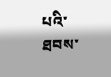པའི་ཐབས་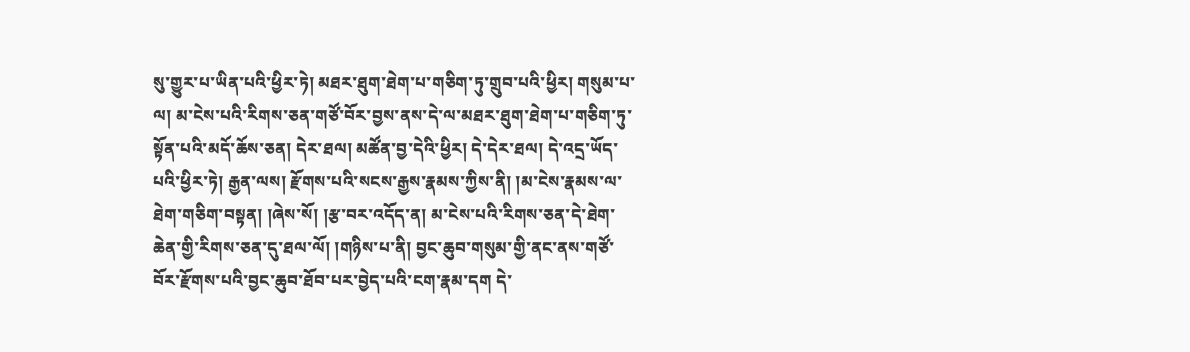སུ་གྱུར་པ་ཡིན་པའི་ཕྱིར་ཏེ། མཐར་ཐུག་ཐེག་པ་གཅིག་ཏུ་གྲུབ་པའི་ཕྱིར། གསུམ་པ་ལ། མ་ངེས་པའི་རིགས་ཅན་གཙོ་བོར་བྱས་ནས་དེ་ལ་མཐར་ཐུག་ཐེག་པ་གཅིག་ཏུ་སྟོན་པའི་མདོ་ཆོས་ཅན། དེར་ཐལ། མཚོན་བྱ་དེའི་ཕྱིར། དེ་དེར་ཐལ། དེ་འདྲ་ཡོད་པའི་ཕྱིར་ཏེ། རྒྱན་ལས། རྫོགས་པའི་སངས་རྒྱས་རྣམས་ཀྱིས་ནི། །མ་ངེས་རྣམས་ལ་ཐེག་གཅིག་བསྟན། །ཞེས་སོ། །རྩ་བར་འདོད་ན། མ་ངེས་པའི་རིགས་ཅན་དེ་ཐེག་ཆེན་གྱི་རིགས་ཅན་དུ་ཐལ་ལོ། །གཉིས་པ་ནི། བྱང་ཆུབ་གསུམ་གྱི་ནང་ནས་གཙོ་བོར་རྫོགས་པའི་བྱང་ཆུབ་ཐོབ་པར་བྱེད་པའི་ངག་རྣམ་དག དེ་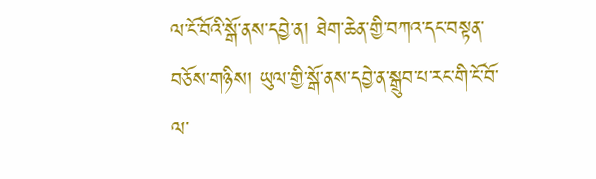ལ་ངོ་བོའི་སྒོ་ནས་དབྱེ་ན། ཐེག་ཆེན་གྱི་བཀའ་དང་བསྟན་བཅོས་གཉིས། ཡུལ་གྱི་སྒོ་ནས་དབྱེ་ན་སྒྲུབ་པ་རང་གི་ངོ་བོ་ལ་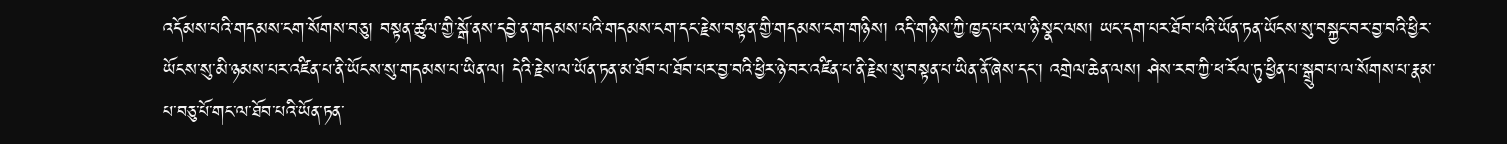འདོམས་པའི་གདམས་ངག་སོགས་བཅུ། བསྟན་ཚུལ་གྱི་སྒོ་ནས་དབྱེ་ན་གདམས་པའི་གདམས་ངག་དང་རྗེས་བསྟན་གྱི་གདམས་ངག་གཉིས། འདི་གཉིས་ཀྱི་ཁྱད་པར་ལ་ཉི་སྣང་ལས། ཡང་དག་པར་ཐོབ་པའི་ཡོན་ཏན་ཡོངས་སུ་བསྐྱང་བར་བྱ་བའི་ཕྱིར་ཡོངས་སུ་མི་ཉམས་པར་འཛིན་པ་ནི་ཡོངས་སུ་གདམས་པ་ཡིན་ལ། དེའི་རྗེས་ལ་ཡོན་ཏན་མ་ཐོབ་པ་ཐོབ་པར་བྱ་བའི་ཕྱིར་ཉེ་བར་འཛིན་པ་ནི་རྗེས་སུ་བསྟན་པ་ཡིན་ནོ་ཞེས་དང་། འགྲེལ་ཆེན་ལས། ཤེས་རབ་ཀྱི་ཕ་རོལ་ཏུ་ཕྱིན་པ་སྒྲུབ་པ་ལ་སོགས་པ་རྣམ་པ་བཅུ་པོ་གང་ལ་ཐོབ་པའི་ཡོན་ཏན་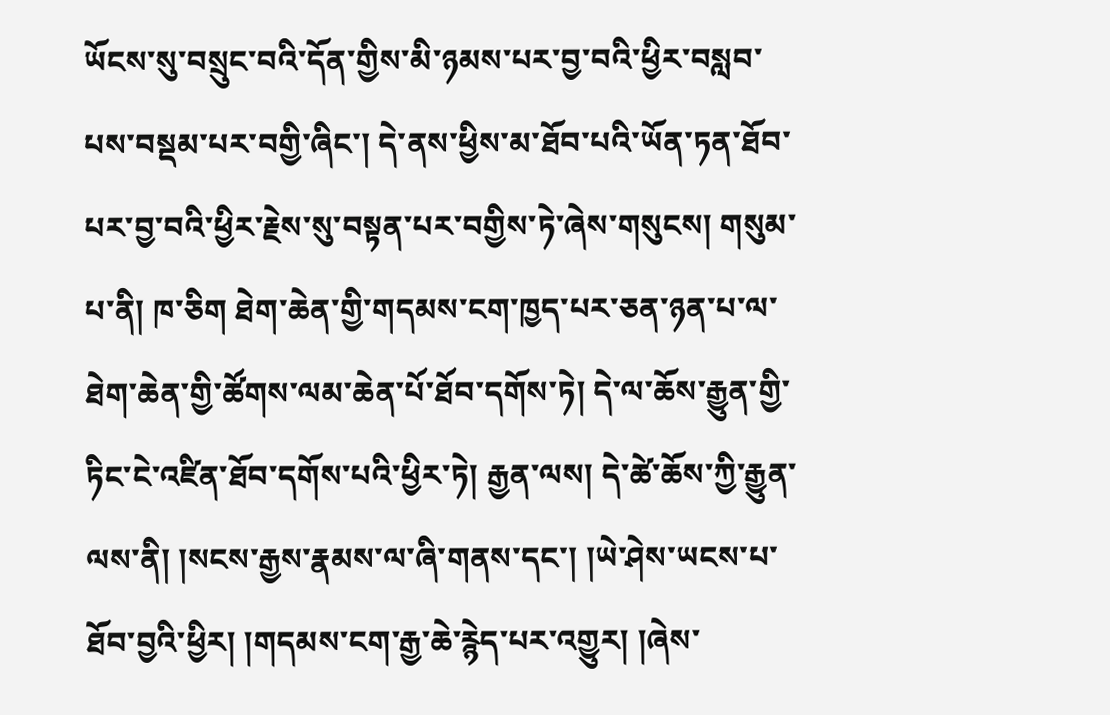ཡོངས་སུ་བསྲུང་བའི་དོན་གྱིས་མི་ཉམས་པར་བྱ་བའི་ཕྱིར་བསླབ་པས་བསྡམ་པར་བགྱི་ཞིང་། དེ་ནས་ཕྱིས་མ་ཐོབ་པའི་ཡོན་ཏན་ཐོབ་པར་བྱ་བའི་ཕྱིར་རྗེས་སུ་བསྟན་པར་བགྱིས་ཏེ་ཞེས་གསུངས། གསུམ་པ་ནི། ཁ་ཅིག ཐེག་ཆེན་གྱི་གདམས་ངག་ཁྱད་པར་ཅན་ཉན་པ་ལ་ཐེག་ཆེན་གྱི་ཚོགས་ལམ་ཆེན་པོ་ཐོབ་དགོས་ཏེ། དེ་ལ་ཆོས་རྒྱུན་གྱི་ཏིང་ངེ་འཛིན་ཐོབ་དགོས་པའི་ཕྱིར་ཏེ། རྒྱན་ལས། དེ་ཚེ་ཆོས་ཀྱི་རྒྱུན་ལས་ནི། །སངས་རྒྱས་རྣམས་ལ་ཞི་གནས་དང་། །ཡེ་ཤེས་ཡངས་པ་ཐོབ་བྱའི་ཕྱིར། །གདམས་ངག་རྒྱ་ཆེ་རྙེད་པར་འགྱུར། །ཞེས་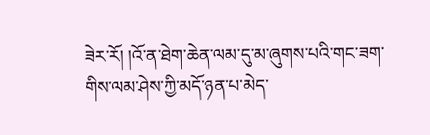ཟེར་རོ། །འོ་ན་ཐེག་ཆེན་ལམ་དུ་མ་ཞུགས་པའི་གང་ཟག་གིས་ལམ་ཤེས་ཀྱི་མདོ་ཉན་པ་མེད་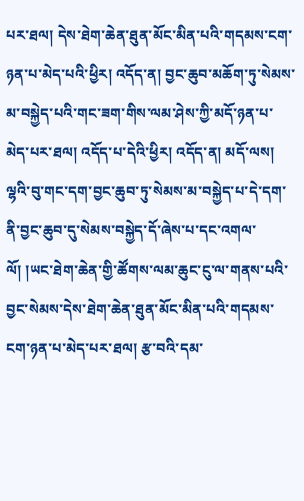པར་ཐལ། དེས་ཐེག་ཆེན་ཐུན་མོང་མིན་པའི་གདམས་ངག་ཉན་པ་མེད་པའི་ཕྱིར། འདོད་ན། བྱང་ཆུབ་མཆོག་ཏུ་སེམས་མ་བསྐྱེད་པའི་གང་ཟག་གིས་ལམ་ཤེས་ཀྱི་མདོ་ཉན་པ་མེད་པར་ཐལ། འདོད་པ་དེའི་ཕྱིར། འདོད་ན། མདོ་ལས། ལྷའི་བུ་གང་དག་བྱང་ཆུབ་ཏུ་སེམས་མ་བསྐྱེད་པ་དེ་དག་ནི་བྱང་ཆུབ་དུ་སེམས་བསྐྱེད་དོ་ཞེས་པ་དང་འགལ་ལོ། །ཡང་ཐེག་ཆེན་གྱི་ཚོགས་ལམ་ཆུང་ངུ་ལ་གནས་པའི་བྱང་སེམས་དེས་ཐེག་ཆེན་ཐུན་མོང་མིན་པའི་གདམས་ངག་ཉན་པ་མེད་པར་ཐལ། རྩ་བའི་དམ་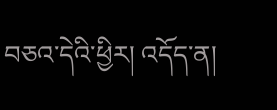བཅའ་དེའི་ཕྱིར། འདོད་ན།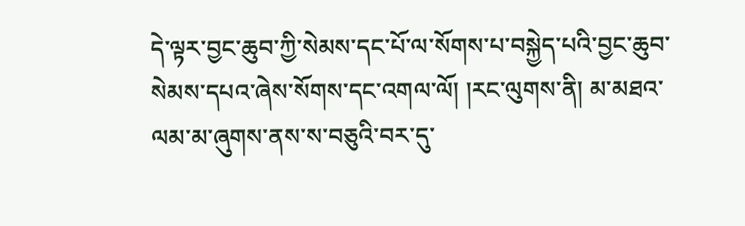དེ་ལྟར་བྱང་ཆུབ་ཀྱི་སེམས་དང་པོ་ལ་སོགས་པ་བསྐྱེད་པའི་བྱང་ཆུབ་སེམས་དཔའ་ཞེས་སོགས་དང་འགལ་ལོ། །རང་ལུགས་ནི། མ་མཐའ་ལམ་མ་ཞུགས་ནས་ས་བཅུའི་བར་དུ་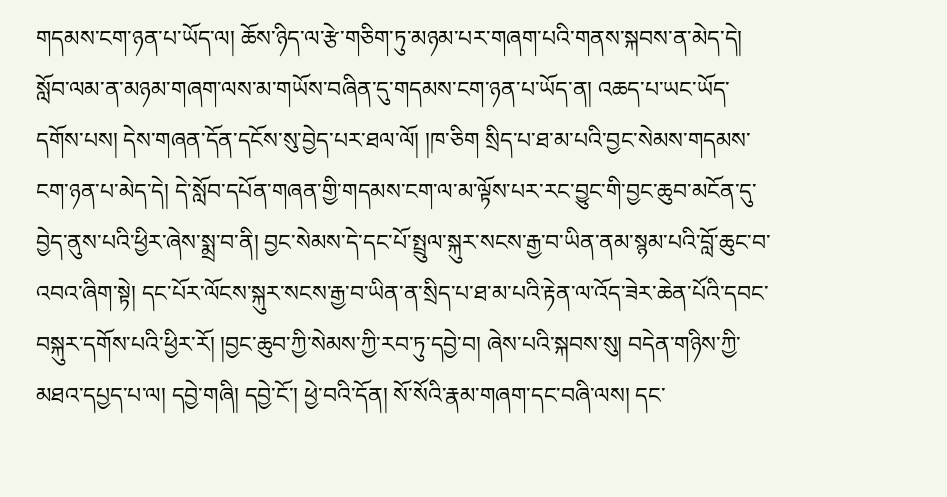གདམས་ངག་ཉན་པ་ཡོད་ལ། ཆོས་ཉིད་ལ་རྩེ་གཅིག་ཏུ་མཉམ་པར་གཞག་པའི་གནས་སྐབས་ན་མེད་དེ། སློབ་ལམ་ན་མཉམ་གཞག་ལས་མ་གཡོས་བཞིན་དུ་གདམས་ངག་ཉན་པ་ཡོད་ན། འཆད་པ་ཡང་ཡོད་དགོས་པས། དེས་གཞན་དོན་དངོས་སུ་བྱེད་པར་ཐལ་ལོ། །ཁ་ཅིག སྲིད་པ་ཐ་མ་པའི་བྱང་སེམས་གདམས་ངག་ཉན་པ་མེད་དེ། དེ་སློབ་དཔོན་གཞན་གྱི་གདམས་ངག་ལ་མ་ལྟོས་པར་རང་བྱུང་གི་བྱང་ཆུབ་མངོན་དུ་བྱེད་ནུས་པའི་ཕྱིར་ཞེས་སྨྲ་བ་ནི། བྱང་སེམས་དེ་དང་པོ་སྤྲུལ་སྐུར་སངས་རྒྱ་བ་ཡིན་ནམ་སྙམ་པའི་བློ་ཆུང་བ་འབའ་ཞིག་སྟེ། དང་པོར་ལོངས་སྐུར་སངས་རྒྱ་བ་ཡིན་ན་སྲིད་པ་ཐ་མ་པའི་རྟེན་ལ་འོད་ཟེར་ཆེན་པོའི་དབང་བསྐུར་དགོས་པའི་ཕྱིར་རོ། །བྱང་ཆུབ་ཀྱི་སེམས་ཀྱི་རབ་ཏུ་དབྱེ་བ། ཞེས་པའི་སྐབས་སུ། བདེན་གཉིས་ཀྱི་མཐའ་དཔྱད་པ་ལ། དབྱེ་གཞི། དབྱེ་ངོ་། ཕྱེ་བའི་དོན། སོ་སོའི་རྣམ་གཞག་དང་བཞི་ལས། དང་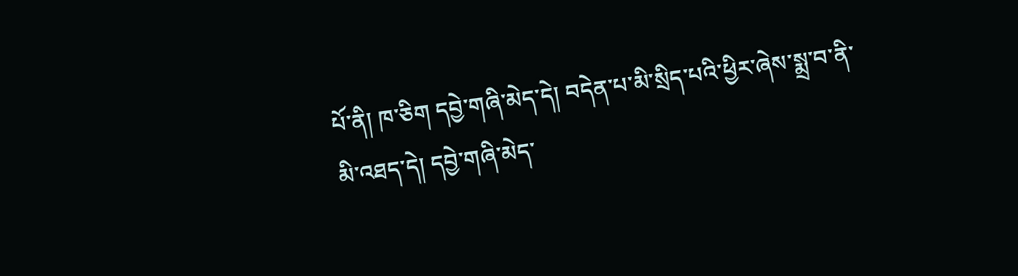པོ་ནི། ཁ་ཅིག དབྱེ་གཞི་མེད་དེ། བདེན་པ་མི་སྲིད་པའི་ཕྱིར་ཞེས་སྨྲ་བ་ནི་མི་འཐད་དེ། དབྱེ་གཞི་མེད་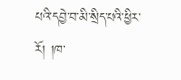པའི་དབྱེ་བ་མི་སྲིད་པའི་ཕྱིར་རོ། །ཁ་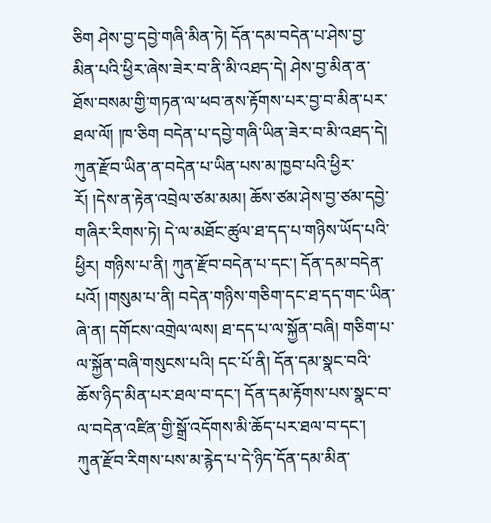ཅིག ཤེས་བྱ་དབྱེ་གཞི་མིན་ཏེ། དོན་དམ་བདེན་པ་ཤེས་བྱ་མིན་པའི་ཕྱིར་ཞེས་ཟེར་བ་ནི་མི་འཐད་དེ། ཤེས་བྱ་མིན་ན་ཐོས་བསམ་གྱི་གཏན་ལ་ཕབ་ནས་རྟོགས་པར་བྱ་བ་མིན་པར་ཐལ་ལོ། །ཁ་ཅིག བདེན་པ་དབྱེ་གཞི་ཡིན་ཟེར་བ་མི་འཐད་དེ། ཀུན་རྫོབ་ཡིན་ན་བདེན་པ་ཡིན་པས་མ་ཁྱབ་པའི་ཕྱིར་རོ། །དེས་ན་རྟེན་འབྲེལ་ཙམ་མམ། ཆོས་ཙམ་ཤེས་བྱ་ཙམ་དབྱེ་གཞིར་རིགས་ཏེ། དེ་ལ་མཐོང་ཚུལ་ཐ་དད་པ་གཉིས་ཡོད་པའི་ཕྱིར། གཉིས་པ་ནི། ཀུན་རྫོབ་བདེན་པ་དང་། དོན་དམ་བདེན་པའོ། །གསུམ་པ་ནི། བདེན་གཉིས་གཅིག་དང་ཐ་དད་གང་ཡིན་ཞེ་ན། དགོངས་འགྲེལ་ལས། ཐ་དད་པ་ལ་སྐྱོན་བཞི། གཅིག་པ་ལ་སྐྱོན་བཞི་གསུངས་པའི། དང་པོ་ནི། དོན་དམ་སྣང་བའི་ཆོས་ཉིད་མིན་པར་ཐལ་བ་དང་། དོན་དམ་རྟོགས་པས་སྣང་བ་ལ་བདེན་འཛིན་གྱི་སྒྲོ་འདོགས་མི་ཆོད་པར་ཐལ་བ་དང་། ཀུན་རྫོབ་རིགས་པས་མ་རྙེད་པ་དེ་ཉིད་དོན་དམ་མིན་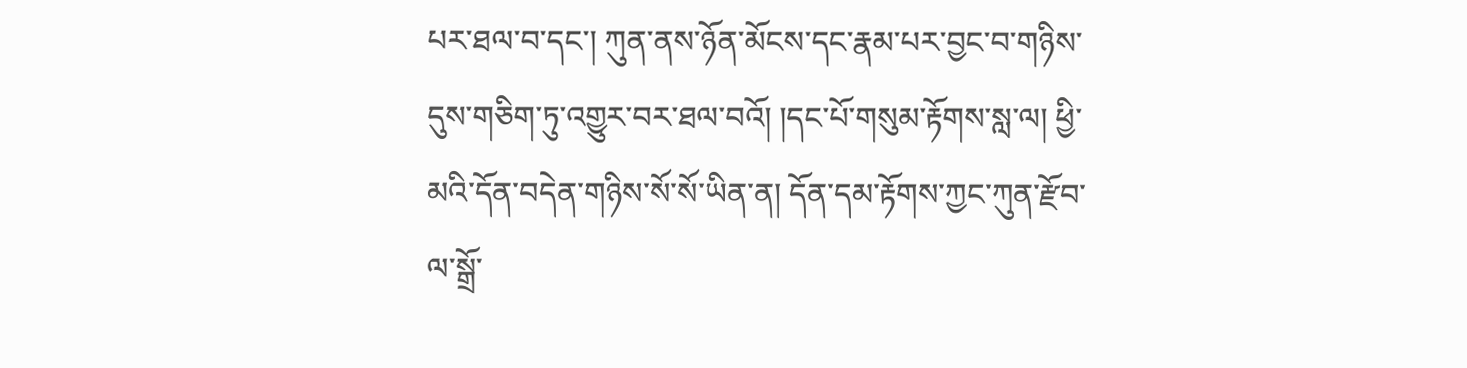པར་ཐལ་བ་དང་། ཀུན་ནས་ཉོན་མོངས་དང་རྣམ་པར་བྱང་བ་གཉིས་དུས་གཅིག་ཏུ་འགྱུར་བར་ཐལ་བའོ། །དང་པོ་གསུམ་རྟོགས་སླ་ལ། ཕྱི་མའི་དོན་བདེན་གཉིས་སོ་སོ་ཡིན་ན། དོན་དམ་རྟོགས་ཀྱང་ཀུན་རྫོབ་ལ་སྒྲོ་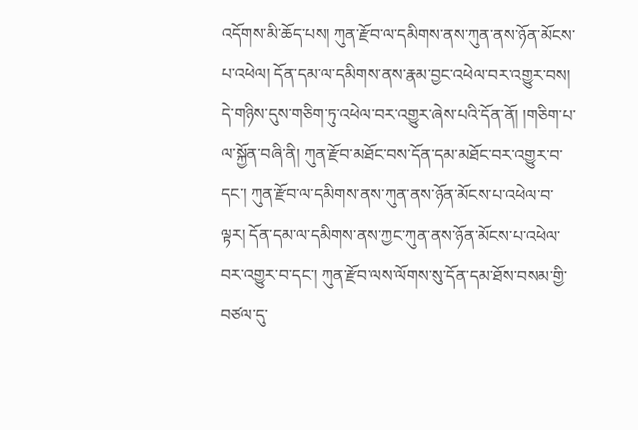འདོགས་མི་ཆོད་པས། ཀུན་རྫོབ་ལ་དམིགས་ནས་ཀུན་ནས་ཉོན་མོངས་པ་འཕེལ། དོན་དམ་ལ་དམིགས་ནས་རྣམ་བྱང་འཕེལ་བར་འགྱུར་བས། དེ་གཉིས་དུས་གཅིག་ཏུ་འཕེལ་བར་འགྱུར་ཞེས་པའི་དོན་ནོ། །གཅིག་པ་ལ་སྐྱོན་བཞི་ནི། ཀུན་རྫོབ་མཐོང་བས་དོན་དམ་མཐོང་བར་འགྱུར་བ་དང་། ཀུན་རྫོབ་ལ་དམིགས་ནས་ཀུན་ནས་ཉོན་མོངས་པ་འཕེལ་བ་ལྟར། དོན་དམ་ལ་དམིགས་ནས་ཀྱང་ཀུན་ནས་ཉོན་མོངས་པ་འཕེལ་བར་འགྱུར་བ་དང་། ཀུན་རྫོབ་ལས་ལོགས་སུ་དོན་དམ་ཐོས་བསམ་གྱི་བཙལ་དུ་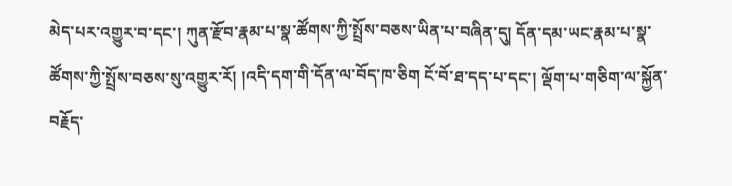མེད་པར་འགྱུར་བ་དང་། ཀུན་རྫོབ་རྣམ་པ་སྣ་ཚོགས་ཀྱི་སྤྲོས་བཅས་ཡིན་པ་བཞིན་དུ། དོན་དམ་ཡང་རྣམ་པ་སྣ་ཚོགས་ཀྱི་སྤྲོས་བཅས་སུ་འགྱུར་རོ། །འདི་དག་གི་དོན་ལ་བོད་ཁ་ཅིག ངོ་བོ་ཐ་དད་པ་དང་། ལྡོག་པ་གཅིག་ལ་སྐྱོན་བརྗོད་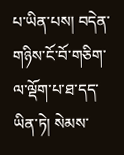པ་ཡིན་པས། བདེན་གཉིས་ངོ་བོ་གཅིག་ལ་ལྡོག་པ་ཐ་དད་ཡིན་ཏེ། སེམས་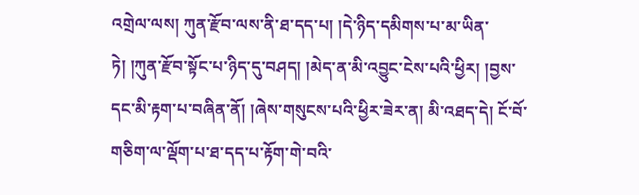འགྲེལ་ལས། ཀུན་རྫོབ་ལས་ནི་ཐ་དད་པ། །དེ་ཉིད་དམིགས་པ་མ་ཡིན་ཏེ། །ཀུན་རྫོབ་སྟོང་པ་ཉིད་དུ་བཤད། །མེད་ན་མི་འབྱུང་ངེས་པའི་ཕྱིར། །བྱས་དང་མི་རྟག་པ་བཞིན་ནོ། །ཞེས་གསུངས་པའི་ཕྱིར་ཟེར་ན། མི་འཐད་དེ། ངོ་བོ་གཅིག་ལ་ལྡོག་པ་ཐ་དད་པ་རྟོག་གེ་བའི་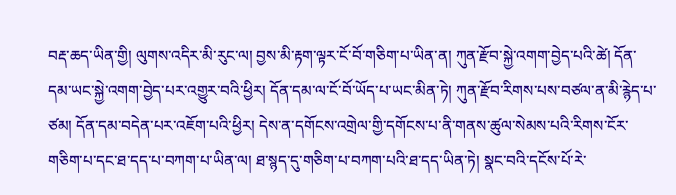བརྡ་ཆད་ཡིན་གྱི། ལུགས་འདིར་མི་རུང་ལ། བྱས་མི་རྟག་ལྟར་ངོ་བོ་གཅིག་པ་ཡིན་ན། ཀུན་རྫོབ་སྐྱེ་འགག་བྱེད་པའི་ཚེ། དོན་དམ་ཡང་སྐྱེ་འགག་བྱེད་པར་འགྱུར་བའི་ཕྱིར། དོན་དམ་ལ་ངོ་བོ་ཡོད་པ་ཡང་མིན་ཏེ། ཀུན་རྫོབ་རིགས་པས་བཙལ་ན་མི་རྙེད་པ་ཙམ། དོན་དམ་བདེན་པར་འཇོག་པའི་ཕྱིར། དེས་ན་དགོངས་འགྲེལ་གྱི་དགོངས་པ་ནི་གནས་ཚུལ་སེམས་པའི་རིགས་ངོར་གཅིག་པ་དང་ཐ་དད་པ་བཀག་པ་ཡིན་ལ། ཐ་སྙད་དུ་གཅིག་པ་བཀག་པའི་ཐ་དད་ཡིན་ཏེ། སྣང་བའི་དངོས་པོ་རེ་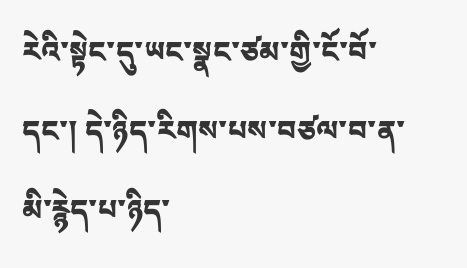རེའི་སྟེང་དུ་ཡང་སྣང་ཙམ་གྱི་ངོ་བོ་དང་། དེ་ཉིད་རིགས་པས་བཙལ་བ་ན་མི་རྙེད་པ་ཉིད་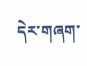དེར་གཞག་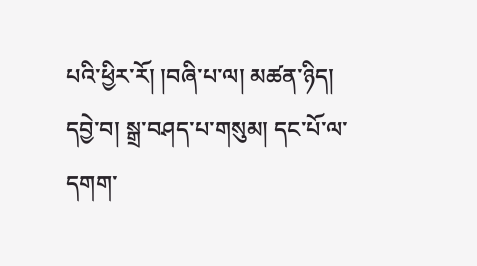པའི་ཕྱིར་རོ། །བཞི་པ་ལ། མཚན་ཉིད། དབྱེ་བ། སྒྲ་བཤད་པ་གསུམ། དང་པོ་ལ་དགག་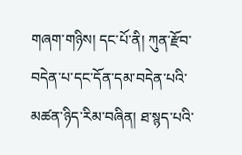གཞག་གཉིས། དང་པོ་ནི། ཀུན་རྫོབ་བདེན་པ་དང་དོན་དམ་བདེན་པའི་མཚན་ཉིད་རིམ་བཞིན། ཐ་སྙད་པའི་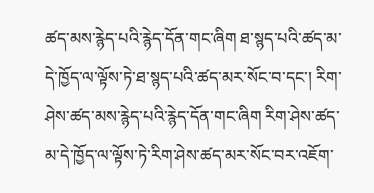ཚད་མས་རྙེད་པའི་རྙེད་དོན་གང་ཞིག ཐ་སྙད་པའི་ཚད་མ་དེ་ཁྱོད་ལ་ལྟོས་ཏེ་ཐ་སྙད་པའི་ཚད་མར་སོང་བ་དང་། རིག་ཤེས་ཚད་མས་རྙེད་པའི་རྙེད་དོན་གང་ཞིག རིག་ཤེས་ཚད་མ་དེ་ཁྱོད་ལ་ལྟོས་ཏེ་རིག་ཤེས་ཚད་མར་སོང་བར་འཇོག་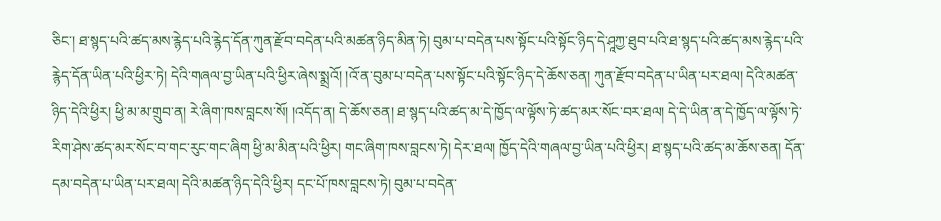ཅིང་། ཐ་སྙད་པའི་ཚད་མས་རྙེད་པའི་རྙེད་དོན་ཀུན་རྫོབ་བདེན་པའི་མཚན་ཉིད་མིན་ཏེ། བུམ་པ་བདེན་པས་སྟོང་པའི་སྟོང་ཉིད་དེ་ཤཱཀྱ་ཐུབ་པའི་ཐ་སྙད་པའི་ཚད་མས་རྙེད་པའི་རྙེད་དོན་ཡིན་པའི་ཕྱིར་ཏེ། དེའི་གཞལ་བྱ་ཡིན་པའི་ཕྱིར་ཞེས་སྨྲའོ། །འོ་ན་བུམ་པ་བདེན་པས་སྟོང་པའི་སྟོང་ཉིད་དེ་ཆོས་ཅན། ཀུན་རྫོབ་བདེན་པ་ཡིན་པར་ཐལ། དེའི་མཚན་ཉིད་དེའི་ཕྱིར། ཕྱི་མ་མ་གྲུབ་ན། རེ་ཞིག་ཁས་བླངས་སོ། །འདོད་ན། དེ་ཆོས་ཅན། ཐ་སྙད་པའི་ཚད་མ་དེ་ཁྱོད་ལ་ལྟོས་ཏེ་ཚད་མར་སོང་བར་ཐལ། དེ་དེ་ཡིན་ན་དེ་ཁྱོད་ལ་ལྟོས་ཏེ་རིག་ཤེས་ཚད་མར་སོང་བ་གང་རུང་གང་ཞིག ཕྱི་མ་མིན་པའི་ཕྱིར། གང་ཞིག་ཁས་བླངས་ཏེ། དེར་ཐལ། ཁྱོད་དེའི་གཞལ་བྱ་ཡིན་པའི་ཕྱིར། ཐ་སྙད་པའི་ཚད་མ་ཆོས་ཅན། དོན་དམ་བདེན་པ་ཡིན་པར་ཐལ། དེའི་མཚན་ཉིད་དེའི་ཕྱིར། དང་པོ་ཁས་བླངས་ཏེ། བུམ་པ་བདེན་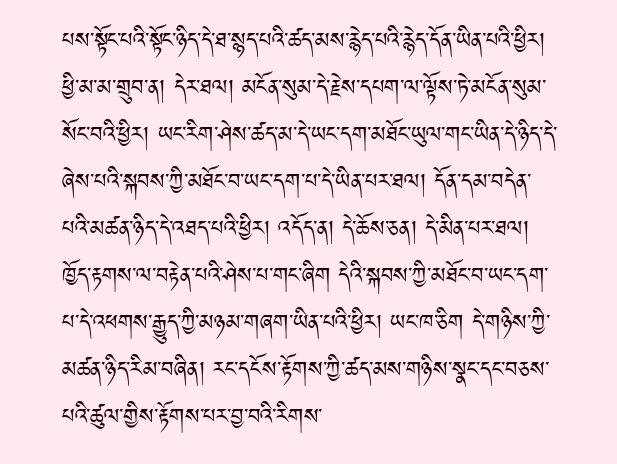པས་སྟོང་པའི་སྟོང་ཉིད་དེ་ཐ་སྙད་པའི་ཚད་མས་རྙེད་པའི་རྙེད་དོན་ཡིན་པའི་ཕྱིར། ཕྱི་མ་མ་གྲུབ་ན། དེར་ཐལ། མངོན་སུམ་དེ་རྗེས་དཔག་ལ་ལྟོས་ཏེ་མངོན་སུམ་སོང་བའི་ཕྱིར། ཡང་རིག་ཤེས་ཚད་མ་དེ་ཡང་དག་མཐོང་ཡུལ་གང་ཡིན་དེ་ཉིད་དེ་ཞེས་པའི་སྐབས་ཀྱི་མཐོང་བ་ཡང་དག་པ་དེ་ཡིན་པར་ཐལ། དོན་དམ་བདེན་པའི་མཚན་ཉིད་དེ་འཐད་པའི་ཕྱིར། འདོད་ན། དེ་ཆོས་ཅན། དེ་མིན་པར་ཐལ། ཁྱོད་རྟགས་ལ་བརྟེན་པའི་ཤེས་པ་གང་ཞིག དེའི་སྐབས་ཀྱི་མཐོང་བ་ཡང་དག་པ་དེ་འཕགས་རྒྱུད་ཀྱི་མཉམ་གཞག་ཡིན་པའི་ཕྱིར། ཡང་ཁ་ཅིག དེ་གཉིས་ཀྱི་མཚན་ཉིད་རིམ་བཞིན། རང་དངོས་རྟོགས་ཀྱི་ཚད་མས་གཉིས་སྣང་དང་བཅས་པའི་ཚུལ་གྱིས་རྟོགས་པར་བྱ་བའི་རིགས་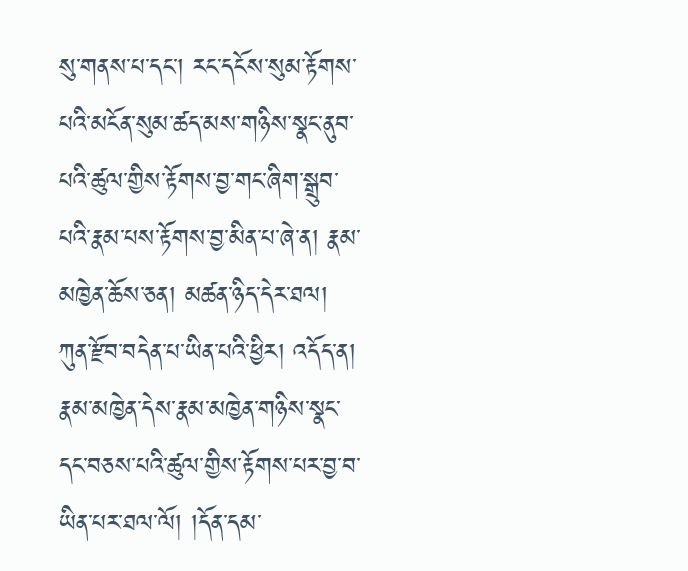སུ་གནས་པ་དང་། རང་དངོས་སུམ་རྟོགས་པའི་མངོན་སུམ་ཚད་མས་གཉིས་སྣང་ནུབ་པའི་ཚུལ་གྱིས་རྟོགས་བྱ་གང་ཞིག་སྒྲུབ་པའི་རྣམ་པས་རྟོགས་བྱ་མིན་པ་ཞེ་ན། རྣམ་མཁྱེན་ཆོས་ཅན། མཚན་ཉིད་དེར་ཐལ། ཀུན་རྫོབ་བདེན་པ་ཡིན་པའི་ཕྱིར། འདོད་ན། རྣམ་མཁྱེན་དེས་རྣམ་མཁྱེན་གཉིས་སྣང་དང་བཅས་པའི་ཚུལ་གྱིས་རྟོགས་པར་བྱ་བ་ཡིན་པར་ཐལ་ལོ། །དོན་དམ་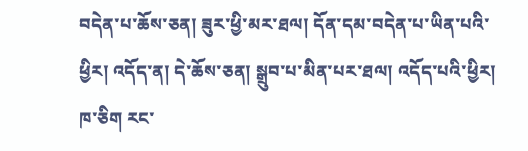བདེན་པ་ཆོས་ཅན། ཟུར་ཕྱི་མར་ཐལ། དོན་དམ་བདེན་པ་ཡིན་པའི་ཕྱིར། འདོད་ན། དེ་ཆོས་ཅན། སྒྲུབ་པ་མིན་པར་ཐལ། འདོད་པའི་ཕྱིར། ཁ་ཅིག རང་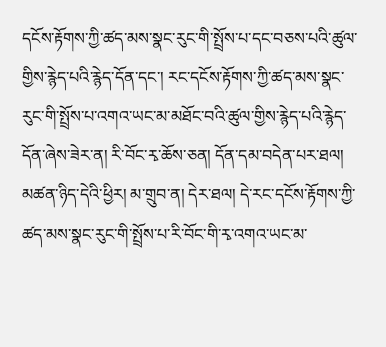དངོས་རྟོགས་ཀྱི་ཚད་མས་སྣང་རུང་གི་སྤྲོས་པ་དང་བཅས་པའི་ཚུལ་གྱིས་རྙེད་པའི་རྙེད་དོན་དང་། རང་དངོས་རྟོགས་ཀྱི་ཚད་མས་སྣང་རུང་གི་སྤྲོས་པ་འགའ་ཡང་མ་མཐོང་བའི་ཚུལ་གྱིས་རྙེད་པའི་རྙེད་དོན་ཞེས་ཟེར་ན། རི་བོང་རྭ་ཆོས་ཅན། དོན་དམ་བདེན་པར་ཐལ། མཚན་ཉིད་དེའི་ཕྱིར། མ་གྲུབ་ན། དེར་ཐལ། དེ་རང་དངོས་རྟོགས་ཀྱི་ཚད་མས་སྣང་རུང་གི་སྤྲོས་པ་རི་བོང་གི་རྭ་འགའ་ཡང་མ་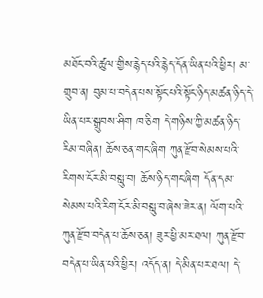མཐོང་བའི་ཚུལ་གྱིས་རྙེད་པའི་རྙེད་དོན་ཡིན་པའི་ཕྱིར། མ་གྲུབ་ན། བུམ་པ་བདེན་པས་སྟོང་པའི་སྟོང་ཉིད་མཚན་ཉིད་དེ་ཡིན་པར་སྒྲུབས་ཤིག ཁ་ཅིག དེ་གཉིས་ཀྱི་མཚན་ཉིད་རིམ་བཞིན། ཆོས་ཅན་གང་ཞིག ཀུན་རྫོབ་སེམས་པའི་རིགས་ངོར་མི་བསླུ་བ། ཆོས་ཉིད་གང་ཞིག དོན་དམ་སེམས་པའི་རིག་ངོར་མི་བསླུ་བ་ཞེས་ཟེར་ན། ལོག་པའི་ཀུན་རྫོབ་བདེན་པ་ཆོས་ཅན། ཟུར་ཕྱི་མར་ཐལ། ཀུན་རྫོབ་བདེན་པ་ཡིན་པའི་ཕྱིར། འདོད་ན། དེ་མིན་པར་ཐལ། དེ་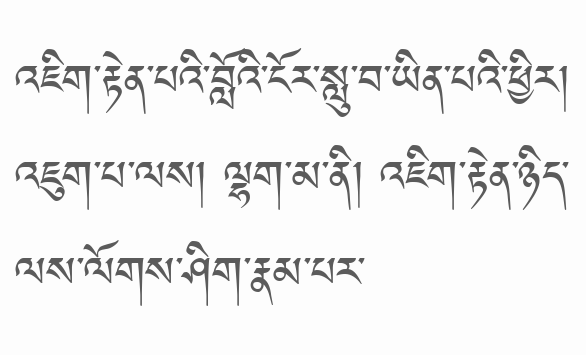འཇིག་རྟེན་པའི་བློའི་ངོར་སླུ་བ་ཡིན་པའི་ཕྱིར། འཇུག་པ་ལས། ལྷག་མ་ནི། འཇིག་རྟེན་ཉིད་ལས་ལོགས་ཤིག་རྣམ་པར་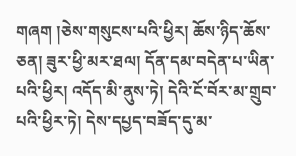གཞག །ཅེས་གསུངས་པའི་ཕྱིར། ཆོས་ཉིད་ཆོས་ཅན། ཟུར་ཕྱི་མར་ཐལ། དོན་དམ་བདེན་པ་ཡིན་པའི་ཕྱིར། འདོད་མི་ནུས་ཏེ། དེའི་ངོ་བོར་མ་གྲུབ་པའི་ཕྱིར་ཏེ། དེས་དཔྱད་བཟོད་དུ་མ་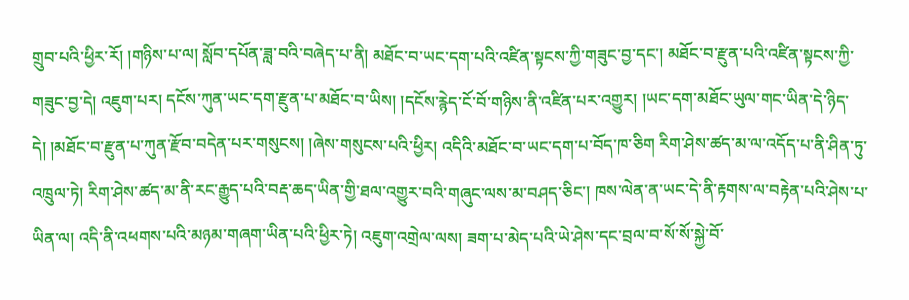གྲུབ་པའི་ཕྱིར་རོ། །གཉིས་པ་ལ། སློབ་དཔོན་ཟླ་བའི་བཞེད་པ་ནི། མཐོང་བ་ཡང་དག་པའི་འཛིན་སྟངས་ཀྱི་གཟུང་བྱ་དང་། མཐོང་བ་རྫུན་པའི་འཛིན་སྟངས་ཀྱི་གཟུང་བྱ་དེ། འཇུག་པར། དངོས་ཀུན་ཡང་དག་རྫུན་པ་མཐོང་བ་ཡིས། །དངོས་རྙེད་ངོ་བོ་གཉིས་ནི་འཛིན་པར་འགྱུར། །ཡང་དག་མཐོང་ཡུལ་གང་ཡིན་དེ་ཉིད་དེ། །མཐོང་བ་རྫུན་པ་ཀུན་རྫོབ་བདེན་པར་གསུངས། །ཞེས་གསུངས་པའི་ཕྱིར། འདིའི་མཐོང་བ་ཡང་དག་པ་བོད་ཁ་ཅིག རིག་ཤེས་ཚད་མ་ལ་འདོད་པ་ནི་ཤིན་ཏུ་འཁྲུལ་ཏེ། རིག་ཤེས་ཚད་མ་ནི་རང་རྒྱུད་པའི་བརྡ་ཆད་ཡིན་གྱི་ཐལ་འགྱུར་བའི་གཞུང་ལས་མ་བཤད་ཅིང་། ཁས་ལེན་ན་ཡང་དེ་ནི་རྟགས་ལ་བརྟེན་པའི་ཤེས་པ་ཡིན་ལ། འདི་ནི་འཕགས་པའི་མཉམ་གཞག་ཡིན་པའི་ཕྱིར་ཏེ། འཇུག་འགྲེལ་ལས། ཟག་པ་མེད་པའི་ཡེ་ཤེས་དང་བྲལ་བ་སོ་སོ་སྐྱེ་བོ་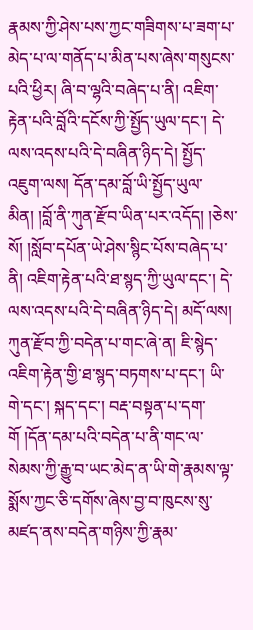རྣམས་ཀྱི་ཤེས་པས་ཀྱང་གཟིགས་པ་ཟག་པ་མེད་པ་ལ་གནོད་པ་མིན་པས་ཞེས་གསུངས་པའི་ཕྱིར། ཞི་བ་ལྷའི་བཞེད་པ་ནི། འཇིག་རྟེན་པའི་བློའི་དངོས་ཀྱི་སྤྱོད་ཡུལ་དང་། དེ་ལས་འདས་པའི་དེ་བཞིན་ཉིད་དེ། སྤྱོད་འཇུག་ལས། དོན་དམ་བློ་ཡི་སྤྱོད་ཡུལ་མིན། །བློ་ནི་ཀུན་རྫོབ་ཡིན་པར་འདོད། །ཅེས་སོ། །སློབ་དཔོན་ཡེ་ཤེས་སྙིང་པོས་བཞེད་པ་ནི། འཇིག་རྟེན་པའི་ཐ་སྙད་ཀྱི་ཡུལ་དང་། དེ་ལས་འདས་པའི་དེ་བཞིན་ཉིད་དེ། མདོ་ལས། ཀུན་རྫོབ་ཀྱི་བདེན་པ་གང་ཞེ་ན། ཇི་སྙེད་འཇིག་རྟེན་གྱི་ཐ་སྙད་བཏགས་པ་དང་། ཡི་གེ་དང་། སྐད་དང་། བརྡ་བསྟན་པ་དག་གོ །དོན་དམ་པའི་བདེན་པ་ནི་གང་ལ་སེམས་ཀྱི་རྒྱུ་བ་ཡང་མེད་ན་ཡི་གེ་རྣམས་ལྟ་སྨོས་ཀྱང་ཅི་དགོས་ཞེས་བྱ་བ་ཁུངས་སུ་མཛད་ནས་བདེན་གཉིས་ཀྱི་རྣམ་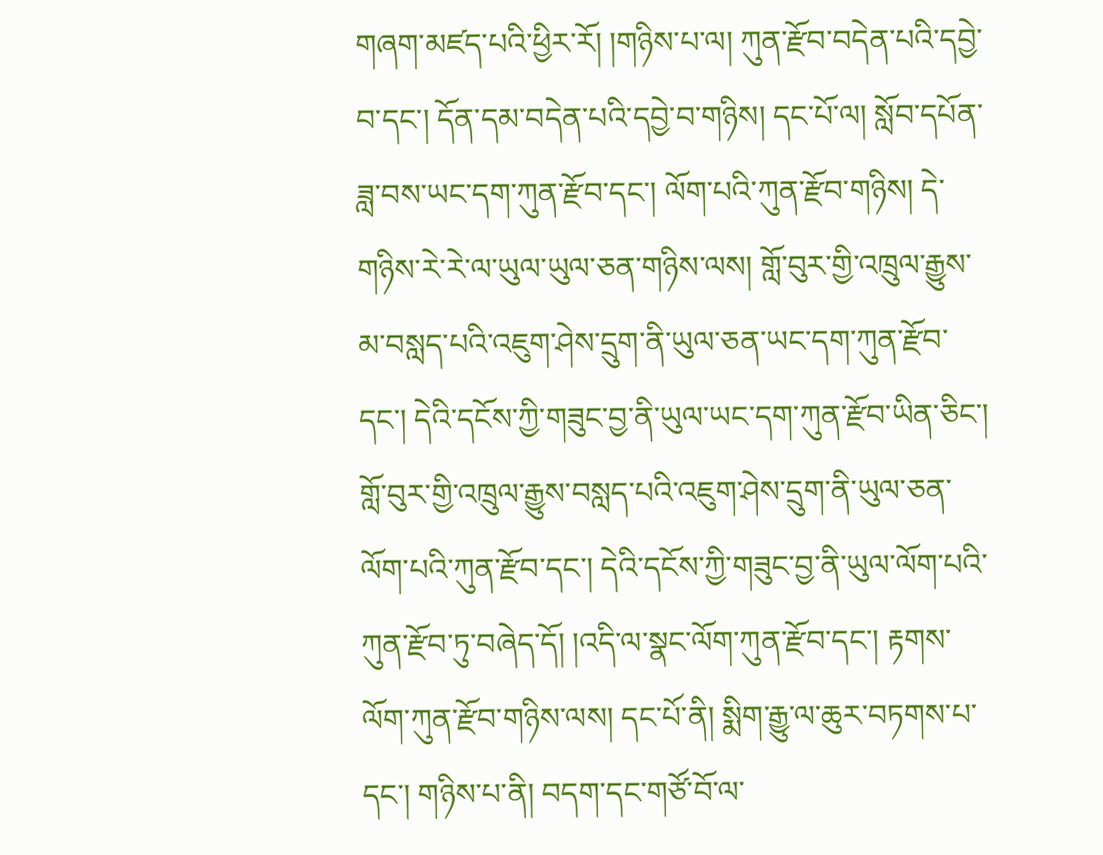གཞག་མཛད་པའི་ཕྱིར་རོ། །གཉིས་པ་ལ། ཀུན་རྫོབ་བདེན་པའི་དབྱེ་བ་དང་། དོན་དམ་བདེན་པའི་དབྱེ་བ་གཉིས། དང་པོ་ལ། སློབ་དཔོན་ཟླ་བས་ཡང་དག་ཀུན་རྫོབ་དང་། ལོག་པའི་ཀུན་རྫོབ་གཉིས། དེ་གཉིས་རེ་རེ་ལ་ཡུལ་ཡུལ་ཅན་གཉིས་ལས། གློ་བུར་གྱི་འཁྲུལ་རྒྱུས་མ་བསླད་པའི་འཇུག་ཤེས་དྲུག་ནི་ཡུལ་ཅན་ཡང་དག་ཀུན་རྫོབ་དང་། དེའི་དངོས་ཀྱི་གཟུང་བྱ་ནི་ཡུལ་ཡང་དག་ཀུན་རྫོབ་ཡིན་ཅིང་། གློ་བུར་གྱི་འཁྲུལ་རྒྱུས་བསླད་པའི་འཇུག་ཤེས་དྲུག་ནི་ཡུལ་ཅན་ལོག་པའི་ཀུན་རྫོབ་དང་། དེའི་དངོས་ཀྱི་གཟུང་བྱ་ནི་ཡུལ་ལོག་པའི་ཀུན་རྫོབ་ཏུ་བཞེད་དོ། །འདི་ལ་སྣང་ལོག་ཀུན་རྫོབ་དང་། རྟགས་ལོག་ཀུན་རྫོབ་གཉིས་ལས། དང་པོ་ནི། སྨིག་རྒྱུ་ལ་ཆུར་བཏགས་པ་དང་། གཉིས་པ་ནི། བདག་དང་གཙོ་བོ་ལ་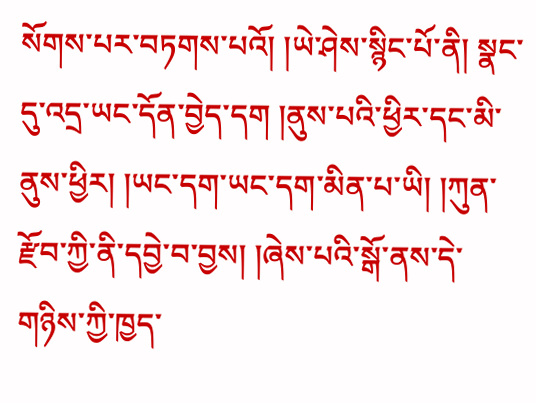སོགས་པར་བཏགས་པའོ། །ཡེ་ཤེས་སྙིང་པོ་ནི། སྣང་དུ་འདྲ་ཡང་དོན་བྱེད་དག །ནུས་པའི་ཕྱིར་དང་མི་ནུས་ཕྱིར། །ཡང་དག་ཡང་དག་མིན་པ་ཡི། །ཀུན་རྫོབ་ཀྱི་ནི་དབྱེ་བ་བྱས། །ཞེས་པའི་སྒོ་ནས་དེ་གཉིས་ཀྱི་ཁྱད་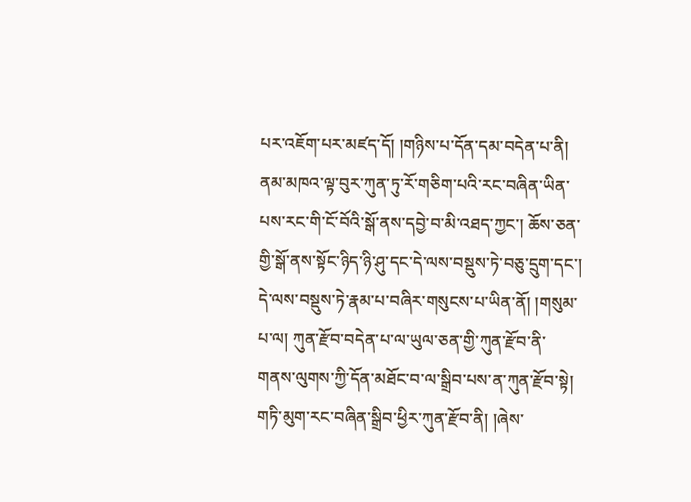པར་འཇོག་པར་མཛད་དོ། །གཉིས་པ་དོན་དམ་བདེན་པ་ནི། ནམ་མཁའ་ལྟ་བུར་ཀུན་ཏུ་རོ་གཅིག་པའི་རང་བཞིན་ཡིན་པས་རང་གི་ངོ་བོའི་སྒོ་ནས་དབྱེ་བ་མི་འཐད་ཀྱང་། ཆོས་ཅན་གྱི་སྒོ་ནས་སྟོང་ཉིད་ཉི་ཤུ་དང་དེ་ལས་བསྡུས་ཏེ་བཅུ་དྲུག་དང་། དེ་ལས་བསྡུས་ཏེ་རྣམ་པ་བཞིར་གསུངས་པ་ཡིན་ནོ། །གསུམ་པ་ལ། ཀུན་རྫོབ་བདེན་པ་ལ་ཡུལ་ཅན་གྱི་ཀུན་རྫོབ་ནི་གནས་ལུགས་ཀྱི་དོན་མཐོང་བ་ལ་སྒྲིབ་པས་ན་ཀུན་རྫོབ་སྟེ། གཏི་མུག་རང་བཞིན་སྒྲིབ་ཕྱིར་ཀུན་རྫོབ་ནི། །ཞེས་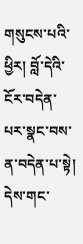གསུངས་པའི་ཕྱིར། བློ་དེའི་ངོར་བདེན་པར་སྣང་བས་ན་བདེན་པ་སྟེ། དེས་གང་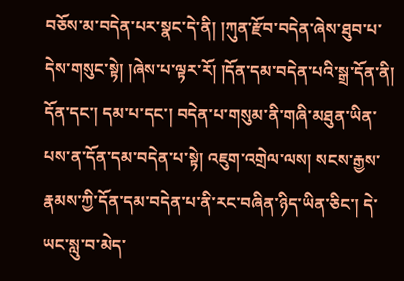བཅོས་མ་བདེན་པར་སྣང་དེ་ནི། །ཀུན་རྫོབ་བདེན་ཞེས་ཐུབ་པ་དེས་གསུང་སྟེ། །ཞེས་པ་ལྟར་རོ། །དོན་དམ་བདེན་པའི་སྒྲ་དོན་ནི། དོན་དང་། དམ་པ་དང་། བདེན་པ་གསུམ་ནི་གཞི་མཐུན་ཡིན་པས་ན་དོན་དམ་བདེན་པ་སྟེ། འཇུག་འགྲེལ་ལས། སངས་རྒྱས་རྣམས་ཀྱི་དོན་དམ་བདེན་པ་ནི་རང་བཞིན་ཉིད་ཡིན་ཅིང་། དེ་ཡང་སླུ་བ་མེད་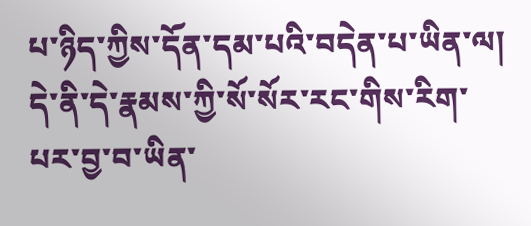པ་ཉིད་ཀྱིས་དོན་དམ་པའི་བདེན་པ་ཡིན་ལ། དེ་ནི་དེ་རྣམས་ཀྱི་སོ་སོར་རང་གིས་རིག་པར་བྱ་བ་ཡིན་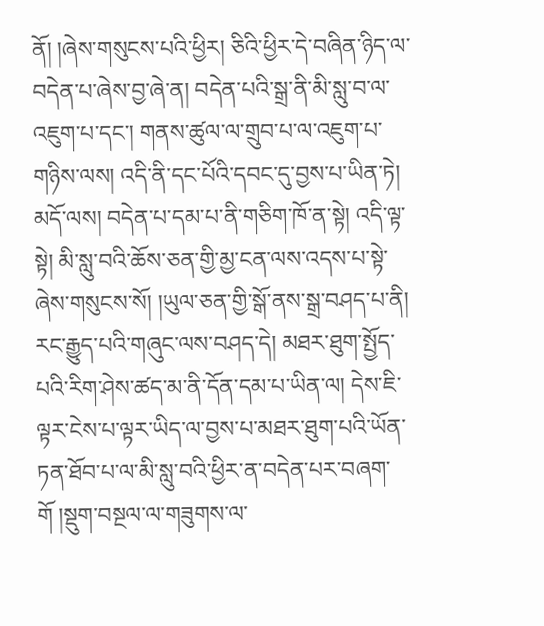ནོ། །ཞེས་གསུངས་པའི་ཕྱིར། ཅིའི་ཕྱིར་དེ་བཞིན་ཉིད་ལ་བདེན་པ་ཞེས་བྱ་ཞེ་ན། བདེན་པའི་སྒྲ་ནི་མི་སླུ་བ་ལ་འཇུག་པ་དང་། གནས་ཚུལ་ལ་གྲུབ་པ་ལ་འཇུག་པ་གཉིས་ལས། འདི་ནི་དང་པོའི་དབང་དུ་བྱས་པ་ཡིན་ཏེ། མདོ་ལས། བདེན་པ་དམ་པ་ནི་གཅིག་ཁོ་ན་སྟེ། འདི་ལྟ་སྟེ། མི་སླུ་བའི་ཆོས་ཅན་གྱི་མྱ་ངན་ལས་འདས་པ་སྟེ་ཞེས་གསུངས་སོ། །ཡུལ་ཅན་གྱི་སྒོ་ནས་སྒྲ་བཤད་པ་ནི། རང་རྒྱུད་པའི་གཞུང་ལས་བཤད་དེ། མཐར་ཐུག་སྤྱོད་པའི་རིག་ཤེས་ཚད་མ་ནི་དོན་དམ་པ་ཡིན་ལ། དེས་ཇི་ལྟར་ངེས་པ་ལྟར་ཡིད་ལ་བྱས་པ་མཐར་ཐུག་པའི་ཡོན་ཏན་ཐོབ་པ་ལ་མི་སླུ་བའི་ཕྱིར་ན་བདེན་པར་བཞག་གོ །སྡུག་བསྔལ་ལ་གཟུགས་ལ་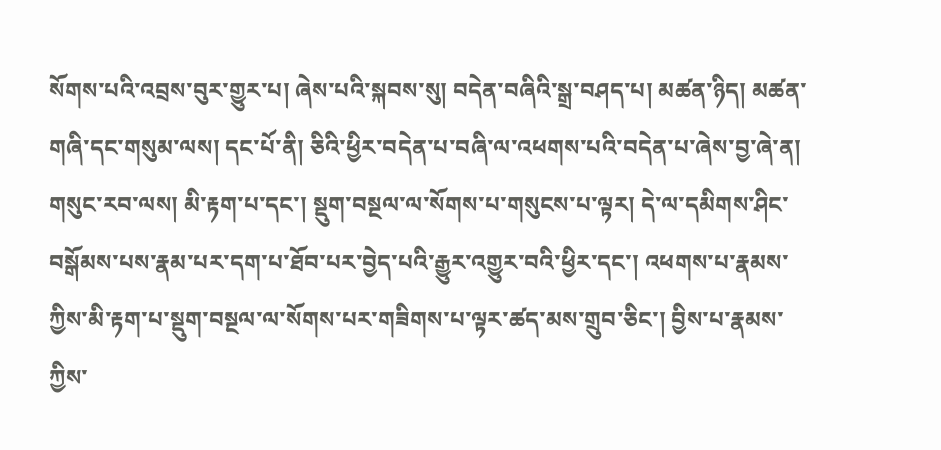སོགས་པའི་འབྲས་བུར་གྱུར་པ། ཞེས་པའི་སྐབས་སུ། བདེན་བཞིའི་སྒྲ་བཤད་པ། མཚན་ཉིད། མཚན་གཞི་དང་གསུམ་ལས། དང་པོ་ནི། ཅིའི་ཕྱིར་བདེན་པ་བཞི་ལ་འཕགས་པའི་བདེན་པ་ཞེས་བྱ་ཞེ་ན། གསུང་རབ་ལས། མི་རྟག་པ་དང་། སྡུག་བསྔལ་ལ་སོགས་པ་གསུངས་པ་ལྟར། དེ་ལ་དམིགས་ཤིང་བསྒོམས་པས་རྣམ་པར་དག་པ་ཐོབ་པར་བྱེད་པའི་རྒྱུར་འགྱུར་བའི་ཕྱིར་དང་། འཕགས་པ་རྣམས་ཀྱིས་མི་རྟག་པ་སྡུག་བསྔལ་ལ་སོགས་པར་གཟིགས་པ་ལྟར་ཚད་མས་གྲུབ་ཅིང་། བྱིས་པ་རྣམས་ཀྱིས་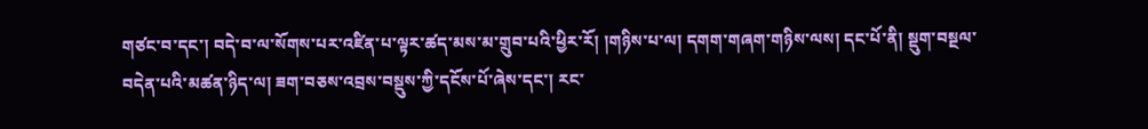གཙང་བ་དང་། བདེ་བ་ལ་སོགས་པར་འཛིན་པ་ལྟར་ཚད་མས་མ་གྲུབ་པའི་ཕྱིར་རོ། །གཉིས་པ་ལ། དགག་གཞག་གཉིས་ལས། དང་པོ་ནི། སྡུག་བསྔལ་བདེན་པའི་མཚན་ཉིད་ལ། ཟག་བཅས་འབྲས་བསྡུས་ཀྱི་དངོས་པོ་ཞེས་དང་། རང་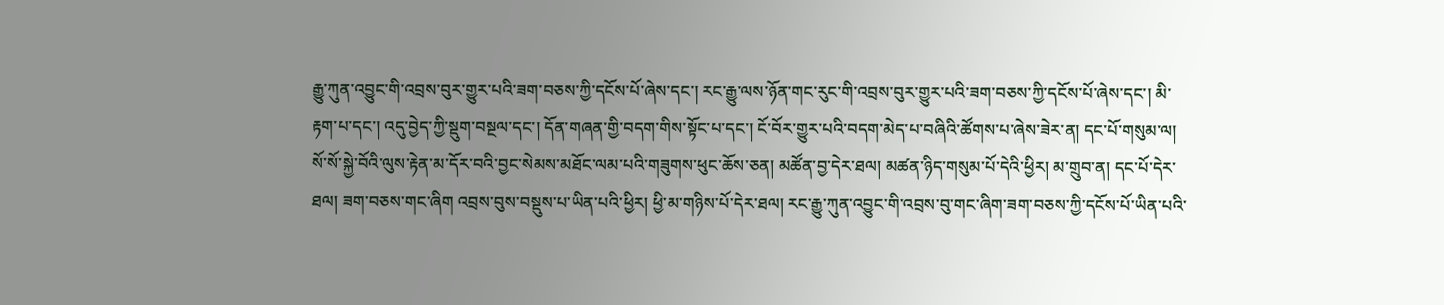རྒྱུ་ཀུན་འབྱུང་གི་འབྲས་བུར་གྱུར་པའི་ཟག་བཅས་ཀྱི་དངོས་པོ་ཞེས་དང་། རང་རྒྱུ་ལས་ཉོན་གང་རུང་གི་འབྲས་བུར་གྱུར་པའི་ཟག་བཅས་ཀྱི་དངོས་པོ་ཞེས་དང་། མི་རྟག་པ་དང་། འདུ་བྱེད་ཀྱི་སྡུག་བསྔལ་དང་། དོན་གཞན་གྱི་བདག་གིས་སྟོང་པ་དང་། ངོ་བོར་གྱུར་པའི་བདག་མེད་པ་བཞིའི་ཚོགས་པ་ཞེས་ཟེར་ན། དང་པོ་གསུམ་ལ། སོ་སོ་སྐྱེ་བོའི་ལུས་རྟེན་མ་དོར་བའི་བྱང་སེམས་མཐོང་ལམ་པའི་གཟུགས་ཕུང་ཆོས་ཅན། མཚོན་བྱ་དེར་ཐལ། མཚན་ཉིད་གསུམ་པོ་དེའི་ཕྱིར། མ་གྲུབ་ན། དང་པོ་དེར་ཐལ། ཟག་བཅས་གང་ཞིག འབྲས་བུས་བསྡུས་པ་ཡིན་པའི་ཕྱིར། ཕྱི་མ་གཉིས་པོ་དེར་ཐལ། རང་རྒྱུ་ཀུན་འབྱུང་གི་འབྲས་བུ་གང་ཞིག་ཟག་བཅས་ཀྱི་དངོས་པོ་ཡིན་པའི་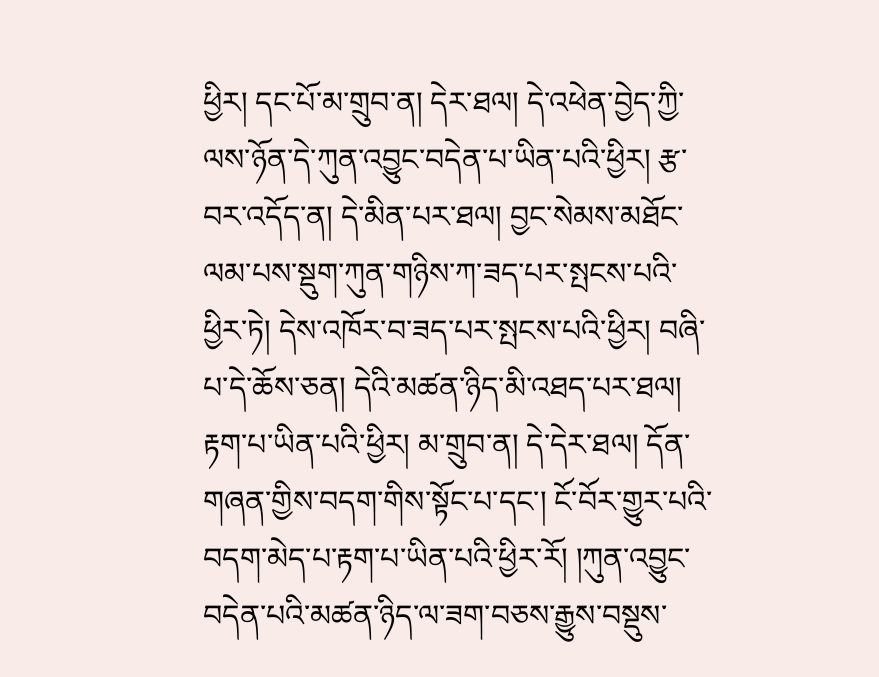ཕྱིར། དང་པོ་མ་གྲུབ་ན། དེར་ཐལ། དེ་འཕེན་བྱེད་ཀྱི་ལས་ཉོན་དེ་ཀུན་འབྱུང་བདེན་པ་ཡིན་པའི་ཕྱིར། རྩ་བར་འདོད་ན། དེ་མིན་པར་ཐལ། བྱང་སེམས་མཐོང་ལམ་པས་སྡུག་ཀུན་གཉིས་ཀ་ཟད་པར་སྤངས་པའི་ཕྱིར་ཏེ། དེས་འཁོར་བ་ཟད་པར་སྤངས་པའི་ཕྱིར། བཞི་པ་དེ་ཆོས་ཅན། དེའི་མཚན་ཉིད་མི་འཐད་པར་ཐལ། རྟག་པ་ཡིན་པའི་ཕྱིར། མ་གྲུབ་ན། དེ་དེར་ཐལ། དོན་གཞན་གྱིས་བདག་གིས་སྟོང་པ་དང་། ངོ་བོར་གྱུར་པའི་བདག་མེད་པ་རྟག་པ་ཡིན་པའི་ཕྱིར་རོ། །ཀུན་འབྱུང་བདེན་པའི་མཚན་ཉིད་ལ་ཟག་བཅས་རྒྱུས་བསྡུས་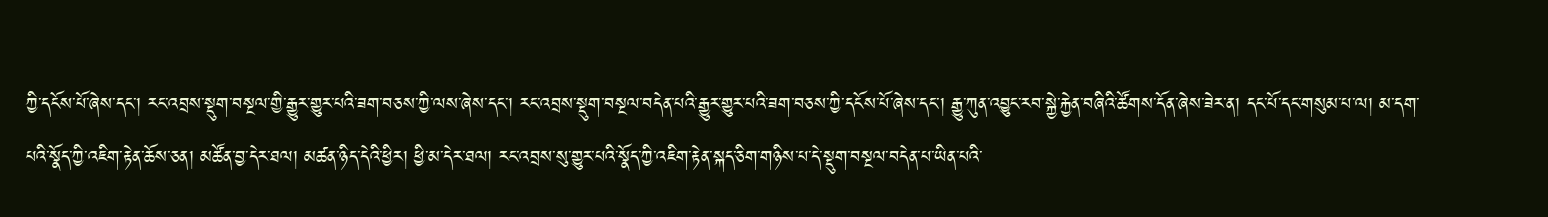ཀྱི་དངོས་པོ་ཞེས་དང་། རང་འབྲས་སྡུག་བསྔལ་གྱི་རྒྱུར་གྱུར་པའི་ཟག་བཅས་ཀྱི་ལས་ཞེས་དང་། རང་འབྲས་སྡུག་བསྔལ་བདེན་པའི་རྒྱུར་གྱུར་པའི་ཟག་བཅས་ཀྱི་དངོས་པོ་ཞེས་དང་། རྒྱུ་ཀུན་འབྱུང་རབ་སྐྱེ་རྐྱེན་བཞིའི་ཚོགས་དོན་ཞེས་ཟེར་ན། དང་པོ་དང་གསུམ་པ་ལ། མ་དག་པའི་སྣོད་ཀྱི་འཇིག་རྟེན་ཆོས་ཅན། མཚོན་བྱ་དེར་ཐལ། མཚན་ཉིད་དེའི་ཕྱིར། ཕྱི་མ་དེར་ཐལ། རང་འབྲས་སུ་གྱུར་པའི་སྣོད་ཀྱི་འཇིག་རྟེན་སྐད་ཅིག་གཉིས་པ་དེ་སྡུག་བསྔལ་བདེན་པ་ཡིན་པའི་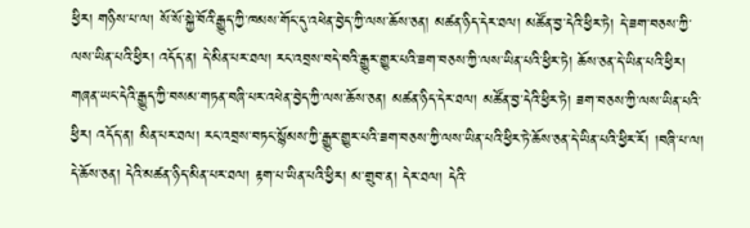ཕྱིར། གཉིས་པ་ལ། སོ་སོ་སྐྱེ་བོའི་རྒྱུད་ཀྱི་ཁམས་གོང་དུ་འཕེན་བྱེད་ཀྱི་ལས་ཆོས་ཅན། མཚན་ཉིད་དེར་ཐལ། མཚོན་བྱ་དེའི་ཕྱིར་ཏེ། དེ་ཟག་བཅས་ཀྱི་ལས་ཡིན་པའི་ཕྱིར། འདོད་ན། དེ་མིན་པར་ཐལ། རང་འབྲས་བདེ་བའི་རྒྱུར་གྱུར་པའི་ཟག་བཅས་ཀྱི་ལས་ཡིན་པའི་ཕྱིར་ཏེ། ཆོས་ཅན་དེ་ཡིན་པའི་ཕྱིར། གཞན་ཡང་དེའི་རྒྱུད་ཀྱི་བསམ་གཏན་བཞི་པར་འཕེན་བྱེད་ཀྱི་ལས་ཆོས་ཅན། མཚན་ཉིད་དེར་ཐལ། མཚོན་བྱ་དེའི་ཕྱིར་ཏེ། ཟག་བཅས་ཀྱི་ལས་ཡིན་པའི་ཕྱིར། འདོད་ན། མིན་པར་ཐལ། རང་འབྲས་བཏང་སྙོམས་ཀྱི་རྒྱུར་གྱུར་པའི་ཟག་བཅས་ཀྱི་ལས་ཡིན་པའི་ཕྱིར་ཏེ་ཆོས་ཅན་དེ་ཡིན་པའི་ཕྱིར་རོ། །བཞི་པ་ལ། དེ་ཆོས་ཅན། དེའི་མཚན་ཉིད་མིན་པར་ཐལ། རྟག་པ་ཡིན་པའི་ཕྱིར། མ་གྲུབ་ན། དེར་ཐལ། དེའི་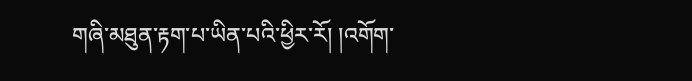གཞི་མཐུན་རྟག་པ་ཡིན་པའི་ཕྱིར་རོ། །འགོག་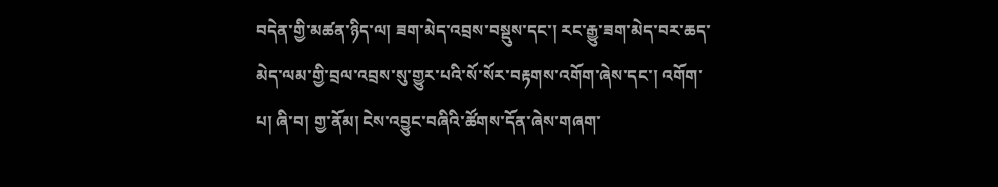བདེན་གྱི་མཚན་ཉིད་ལ། ཟག་མེད་འབྲས་བསྡུས་དང་། རང་རྒྱུ་ཟག་མེད་བར་ཆད་མེད་ལམ་གྱི་བྲལ་འབྲས་སུ་གྱུར་པའི་སོ་སོར་བརྟགས་འགོག་ཞེས་དང་། འགོག་པ། ཞི་བ། གྱ་ནོམ། ངེས་འབྱུང་བཞིའི་ཚོགས་དོན་ཞེས་གཞག་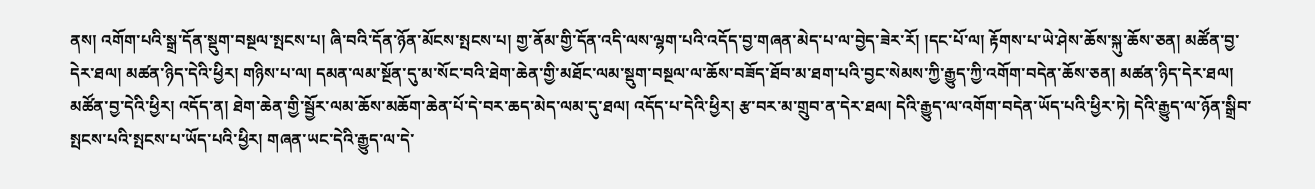ནས། འགོག་པའི་སྒྲ་དོན་སྡུག་བསྔལ་སྤངས་པ། ཞི་བའི་དོན་ཉོན་མོངས་སྤངས་པ། གྱ་ནོམ་གྱི་དོན་འདི་ལས་ལྷག་པའི་འདོད་བྱ་གཞན་མེད་པ་ལ་བྱེད་ཟེར་རོ། །དང་པོ་ལ། རྟོགས་པ་ཡེ་ཤེས་ཆོས་སྐུ་ཆོས་ཅན། མཚོན་བྱ་དེར་ཐལ། མཚན་ཉིད་དེའི་ཕྱིར། གཉིས་པ་ལ། དམན་ལམ་སྔོན་དུ་མ་སོང་བའི་ཐེག་ཆེན་གྱི་མཐོང་ལམ་སྡུག་བསྔལ་ལ་ཆོས་བཟོད་ཐོབ་མ་ཐག་པའི་བྱང་སེམས་ཀྱི་རྒྱུད་ཀྱི་འགོག་བདེན་ཆོས་ཅན། མཚན་ཉིད་དེར་ཐལ། མཚོན་བྱ་དེའི་ཕྱིར། འདོད་ན། ཐེག་ཆེན་གྱི་སྦྱོར་ལམ་ཆོས་མཆོག་ཆེན་པོ་དེ་བར་ཆད་མེད་ལམ་དུ་ཐལ། འདོད་པ་དེའི་ཕྱིར། རྩ་བར་མ་གྲུབ་ན་དེར་ཐལ། དེའི་རྒྱུད་ལ་འགོག་བདེན་ཡོད་པའི་ཕྱིར་ཏེ། དེའི་རྒྱུད་ལ་ཉོན་སྒྲིབ་སྤངས་པའི་སྤངས་པ་ཡོད་པའི་ཕྱིར། གཞན་ཡང་དེའི་རྒྱུད་ལ་དེ་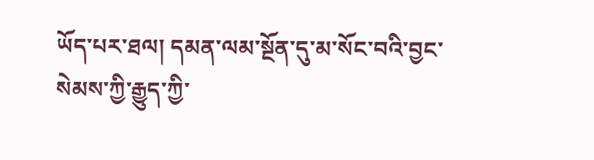ཡོད་པར་ཐལ། དམན་ལམ་སྔོན་དུ་མ་སོང་བའི་བྱང་སེམས་ཀྱི་རྒྱུད་ཀྱི་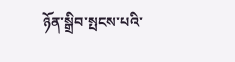ཉོན་སྒྲིབ་སྤངས་པའི་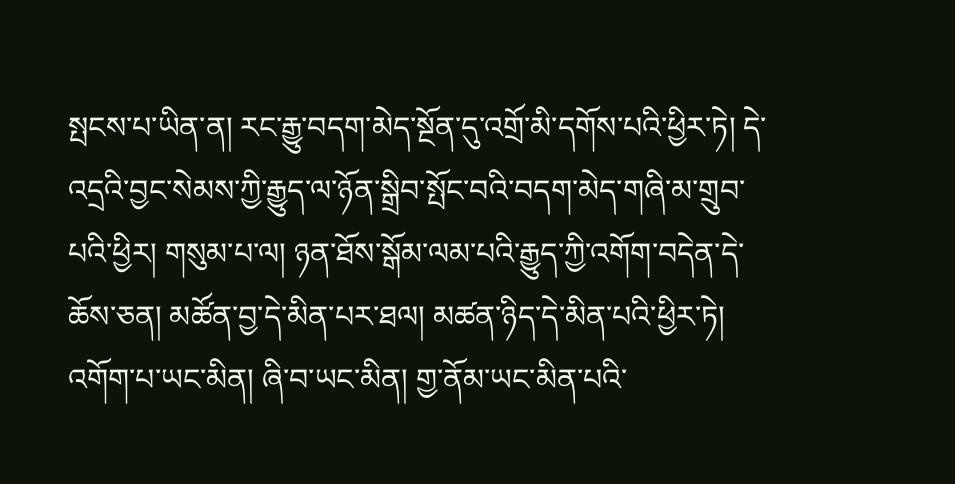སྤངས་པ་ཡིན་ན། རང་རྒྱུ་བདག་མེད་སྔོན་དུ་འགྲོ་མི་དགོས་པའི་ཕྱིར་ཏེ། དེ་འདྲའི་བྱང་སེམས་ཀྱི་རྒྱུད་ལ་ཉོན་སྒྲིབ་སྤོང་བའི་བདག་མེད་གཞི་མ་གྲུབ་པའི་ཕྱིར། གསུམ་པ་ལ། ཉན་ཐོས་སྒོམ་ལམ་པའི་རྒྱུད་ཀྱི་འགོག་བདེན་དེ་ཆོས་ཅན། མཚོན་བྱ་དེ་མིན་པར་ཐལ། མཚན་ཉིད་དེ་མིན་པའི་ཕྱིར་ཏེ། འགོག་པ་ཡང་མིན། ཞི་བ་ཡང་མིན། གྱ་ནོམ་ཡང་མིན་པའི་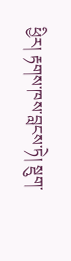ཕྱིར། རྟགས་ཁས་བླངས་ཏེ། སྡུག་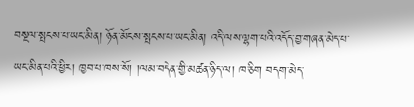བསྔལ་སྤངས་པ་ཡང་མིན། ཉོན་མོངས་སྤངས་པ་ཡང་མིན། འདི་ལས་ལྷག་པའི་འདོད་བྱ་གཞན་མེད་པ་ཡང་མིན་པའི་ཕྱིར། ཁྱབ་པ་ཁས་སོ། །ལམ་བདེན་གྱི་མཚན་ཉིད་ལ། ཁ་ཅིག བདག་མེད་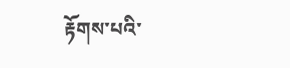རྟོགས་པའི་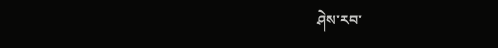ཤེས་རབ་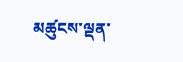མཚུངས་ལྡན་